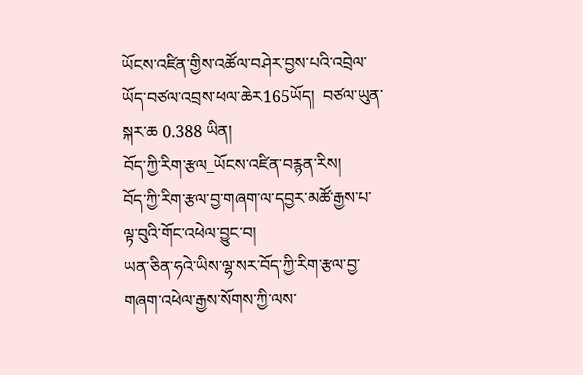ཡོངས་འཛིན་གྱིས་འཚོལ་བཤེར་བྱས་པའི་འབྲེལ་ཡོད་བཙལ་འབྲས་ཕལ་ཆེར165ཡོད།  བཙལ་ཡུན་སྐར་ཆ 0.388 ཡིན།
བོད་ཀྱི་རིག་རྩལ_ཡོངས་འཛིན་བརྙན་རིས།
བོད་ཀྱི་རིག་རྩལ་བྱ་གཞག་ལ་དབྱར་མཚོ་རྒྱས་པ་ལྟ་བུའི་གོང་འཕེལ་བྱུང་བ།
ཡན་ཅིན་ཧའེ་ཡིས་ལྷ་སར་བོད་ཀྱི་རིག་རྩལ་བྱ་གཞག་འཕེལ་རྒྱས་སོགས་ཀྱི་ལས་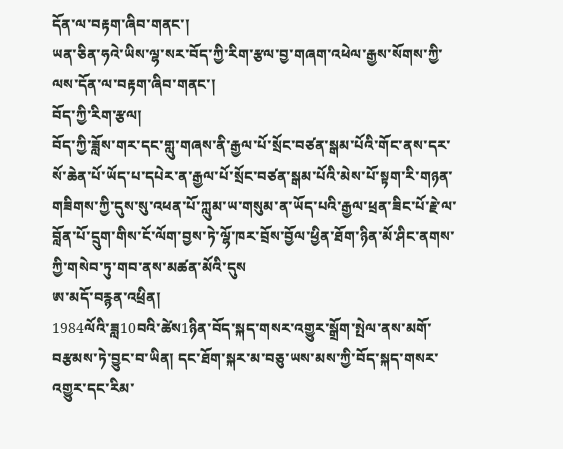དོན་ལ་བརྟག་ཞིབ་གནང་།
ཡན་ཅིན་ཧའེ་ཡིས་ལྷ་སར་བོད་ཀྱི་རིག་རྩལ་བྱ་གཞག་འཕེལ་རྒྱས་སོགས་ཀྱི་ལས་དོན་ལ་བརྟག་ཞིབ་གནང་།
བོད་ཀྱི་རིག་རྩལ།
བོད་ཀྱི་ཟློས་གར་དང་གླུ་གཞས་ནི་རྒྱལ་པོ་སྲོང་བཙན་སྒམ་པོའི་གོང་ནས་དར་སོ་ཆེན་པོ་ཡོད་པ་དཔེར་ན་རྒྱལ་པོ་སྲོང་བཙན་སྒམ་པོའི་མེས་པོ་སྟག་རི་གཉན་གཟིགས་ཀྱི་དུས་སུ་འཕན་པོ་ཀླུམ་ཡ་གསུམ་ན་ཡོད་པའི་རྒྱལ་ཕྲན་ཟིང་པོ་རྗེ་ལ་བློན་པོ་དྲུག་གིས་ངོ་ལོག་བྱས་ཏེ་ལྷོ་ཁར་བྲོས་བྱོལ་ཕྱིན་ཐོག་ཉིན་མོ་ཤིང་ནགས་ཀྱི་གསེབ་ཏུ་གབ་ནས་མཚན་མོའི་དུས
ཨ་མདོ་བརྙན་འཕྲིན།
1984ལོའི་ཟླ10བའི་ཚེས1ཉིན་བོད་སྐད་གསར་འགྱུར་སྒྲོག་སྤེལ་ནས་མགོ་བརྩམས་ཏེ་བྱུང་བ་ཡིན། དང་ཐོག་སྐར་མ་བཅུ་ཡས་མས་ཀྱི་བོད་སྐད་གསར་འགྱུར་དང་རིམ་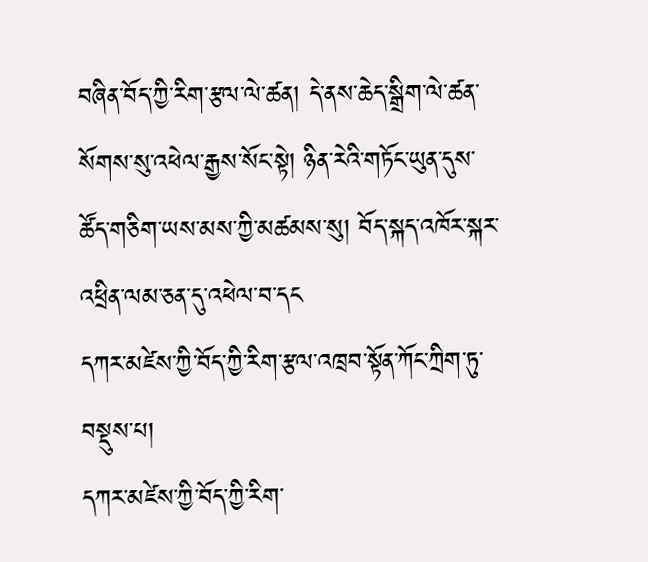བཞིན་བོད་ཀྱི་རིག་རྩལ་ལེ་ཚན། དེ་ནས་ཆེད་སྒྲིག་ལེ་ཚན་སོགས་སུ་འཕེལ་རྒྱས་སོང་སྟེ། ཉིན་རེའི་གཏོང་ཡུན་དུས་ཚོད་གཅིག་ཡས་མས་ཀྱི་མཚམས་སུ། བོད་སྐད་འཁོར་སྐར་འཕྲིན་ལམ་ཅན་དུ་འཕེལ་བ་དང
དཀར་མཛེས་ཀྱི་བོད་ཀྱི་རིག་རྩལ་འཁྲབ་སྟོན་ཀོང་ཀྲིག་ཏུ་བསྡུས་པ།
དཀར་མཛེས་ཀྱི་བོད་ཀྱི་རིག་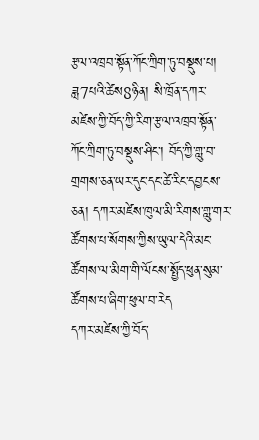རྩལ་འཁྲབ་སྟོན་ཀོང་ཀྲིག་ཏུ་བསྡུས་པ། ཟླ7པའི་ཚེས8ཉིན། སི་ཁྲོན་དཀར་མཛེས་ཀྱི་བོད་ཀྱི་རིག་རྩལ་འཁྲབ་སྟོན་ཀོང་ཀྲིག་ཏུ་བསྡུས་ཤིང་། བོད་ཀྱི་གླུ་བ་གྲགས་ཅན་ཡར་དུང་དང་ཚེ་རིང་དབྱངས་ཅན། དཀར་མཛེས་ཁུལ་མི་རིགས་གླུ་གར་ཚོགས་པ་སོགས་ཀྱིས་ཡུལ་དེའི་མང་ཚོགས་ལ་མིག་གི་ལོངས་སྤྱོད་ཕུན་སུམ་ཚོགས་པ་ཞིག་ཕུལ་བ་རེད
དཀར་མཛེས་ཀྱི་བོད་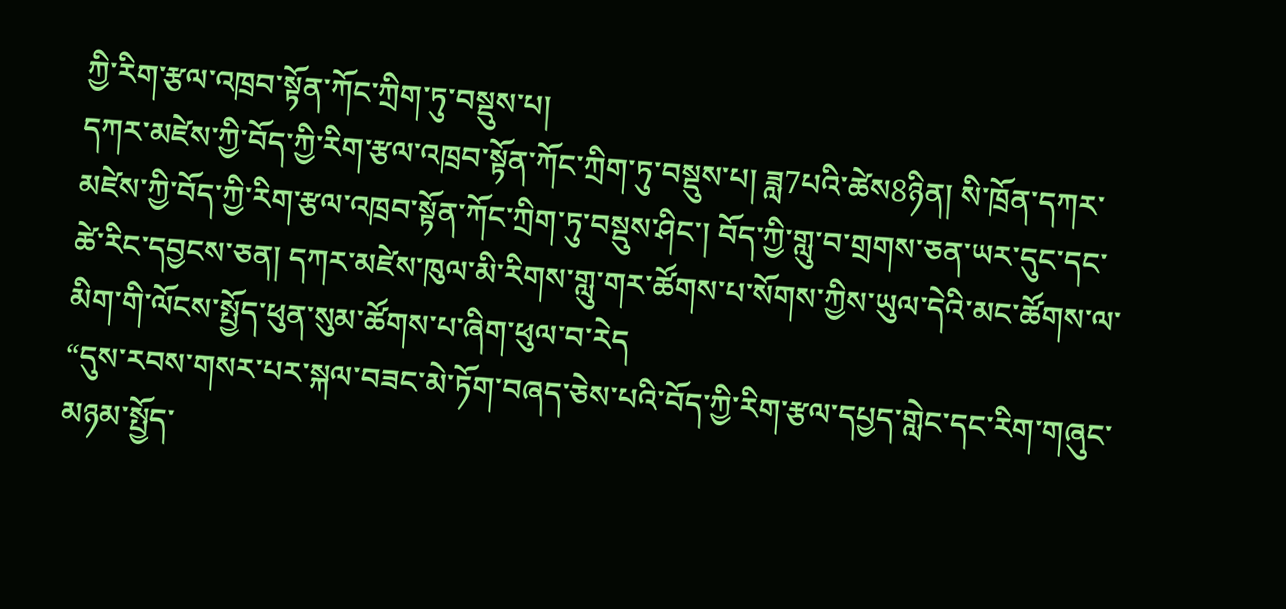ཀྱི་རིག་རྩལ་འཁྲབ་སྟོན་ཀོང་ཀྲིག་ཏུ་བསྡུས་པ།
དཀར་མཛེས་ཀྱི་བོད་ཀྱི་རིག་རྩལ་འཁྲབ་སྟོན་ཀོང་ཀྲིག་ཏུ་བསྡུས་པ། ཟླ7པའི་ཚེས8ཉིན། སི་ཁྲོན་དཀར་མཛེས་ཀྱི་བོད་ཀྱི་རིག་རྩལ་འཁྲབ་སྟོན་ཀོང་ཀྲིག་ཏུ་བསྡུས་ཤིང་། བོད་ཀྱི་གླུ་བ་གྲགས་ཅན་ཡར་དུང་དང་ཚེ་རིང་དབྱངས་ཅན། དཀར་མཛེས་ཁུལ་མི་རིགས་གླུ་གར་ཚོགས་པ་སོགས་ཀྱིས་ཡུལ་དེའི་མང་ཚོགས་ལ་མིག་གི་ལོངས་སྤྱོད་ཕུན་སུམ་ཚོགས་པ་ཞིག་ཕུལ་བ་རེད
“དུས་རབས་གསར་པར་སྐལ་བཟང་མེ་ཏོག་བཞད་ཅེས་པའི་བོད་ཀྱི་རིག་རྩལ་དཔྱད་གླེང་དང་རིག་གཞུང་མཉམ་སྤྱོད་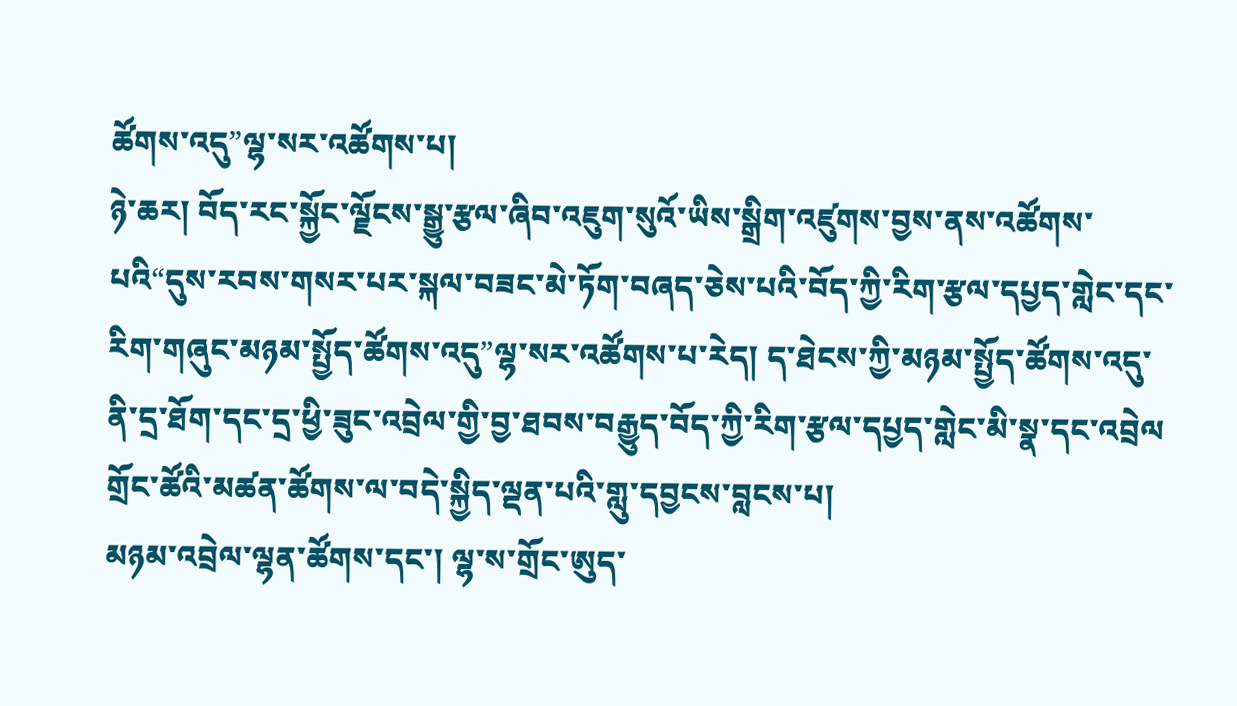ཚོགས་འདུ”ལྷ་སར་འཚོགས་པ།
ཉེ་ཆར། བོད་རང་སྐྱོང་ལྗོངས་སྒྱུ་རྩལ་ཞིབ་འཇུག་སུའོ་ཡིས་སྒྲིག་འཛུགས་བྱས་ནས་འཚོགས་པའི“དུས་རབས་གསར་པར་སྐལ་བཟང་མེ་ཏོག་བཞད་ཅེས་པའི་བོད་ཀྱི་རིག་རྩལ་དཔྱད་གླེང་དང་རིག་གཞུང་མཉམ་སྤྱོད་ཚོགས་འདུ”ལྷ་སར་འཚོགས་པ་རེད། ད་ཐེངས་ཀྱི་མཉམ་སྤྱོད་ཚོགས་འདུ་ནི་དྲ་ཐོག་དང་དྲ་ཕྱི་ཟུང་འབྲེལ་གྱི་བྱ་ཐབས་བརྒྱུད་བོད་ཀྱི་རིག་རྩལ་དཔྱད་གླེང་མི་སྣ་དང་འབྲེལ
གྲོང་ཚོའི་མཚན་ཚོགས་ལ་བདེ་སྐྱིད་ལྡན་པའི་གླུ་དབྱངས་བླངས་པ།
མཉམ་འབྲེལ་ལྷན་ཚོགས་དང་། ལྷ་ས་གྲོང་ཨུད་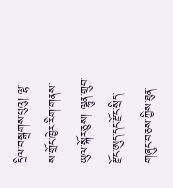དྲིལ་བསྒྲགས་པུའུ། ལྷ་ས་གྲོང་ཁྱེར་རིག་གནས་ཡུལ་སྐོར་ཅུས། ལྷུན་གྲུབ་རྫོང་ཨུད་དང་རྫོང་སྲིད་གཞུང་བཅས་ཀྱིས་ཐུན་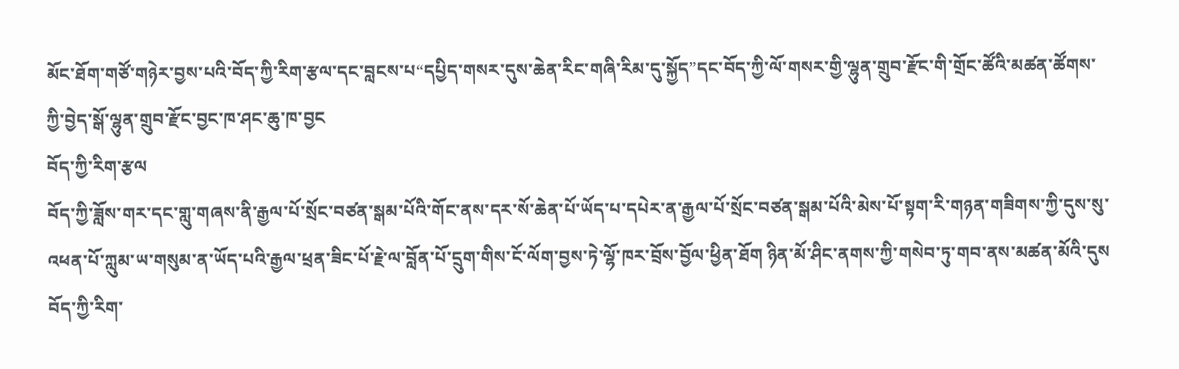མོང་ཐོག་གཙོ་གཉེར་བྱས་པའི་བོད་ཀྱི་རིག་རྩལ་དང་བླངས་པ“དཔྱིད་གསར་དུས་ཆེན་རིང་གཞི་རིམ་དུ་སྐྱོད”དང་བོད་ཀྱི་ལོ་གསར་གྱི་ལྷུན་གྲུབ་རྫོང་གི་གྲོང་ཚོའི་མཚན་ཚོགས་ཀྱི་བྱེད་སྒོ་ལྷུན་གྲུབ་རྫོང་བྱང་ཁ་ཤང་ཆུ་ཁ་བྱང
བོད་ཀྱི་རིག་རྩལ
བོད་ཀྱི་ཟློས་གར་དང་གླུ་གཞས་ནི་རྒྱལ་པོ་སྲོང་བཙན་སྒམ་པོའི་གོང་ནས་དར་སོ་ཆེན་པོ་ཡོད་པ་དཔེར་ན་རྒྱལ་པོ་སྲོང་བཙན་སྒམ་པོའི་མེས་པོ་སྟག་རི་གཉན་གཟིགས་ཀྱི་དུས་སུ་འཕན་པོ་ཀླུམ་ཡ་གསུམ་ན་ཡོད་པའི་རྒྱལ་ཕྲན་ཟིང་པོ་རྗེ་ལ་བློན་པོ་དྲུག་གིས་ངོ་ལོག་བྱས་ཏེ་ལྷོ་ཁར་བྲོས་བྱོལ་ཕྱིན་ཐོག ཉིན་མོ་ཤིང་ནགས་ཀྱི་གསེབ་ཏུ་གབ་ནས་མཚན་མོའི་དུས
བོད་ཀྱི་རིག་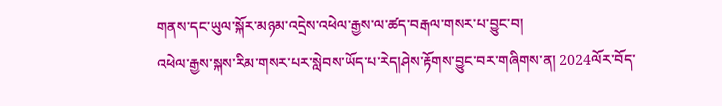གནས་དང་ཡུལ་སྐོར་མཉམ་འདྲེས་འཕེལ་རྒྱས་ལ་ཚད་བརྒལ་གསར་པ་བྱུང་བ།
འཕེལ་རྒྱས་སྐས་རིམ་གསར་པར་སླེབས་ཡོད་པ་རེད།ཤེས་རྟོགས་བྱུང་བར་གཞིགས་ན། 2024ལོར་བོད་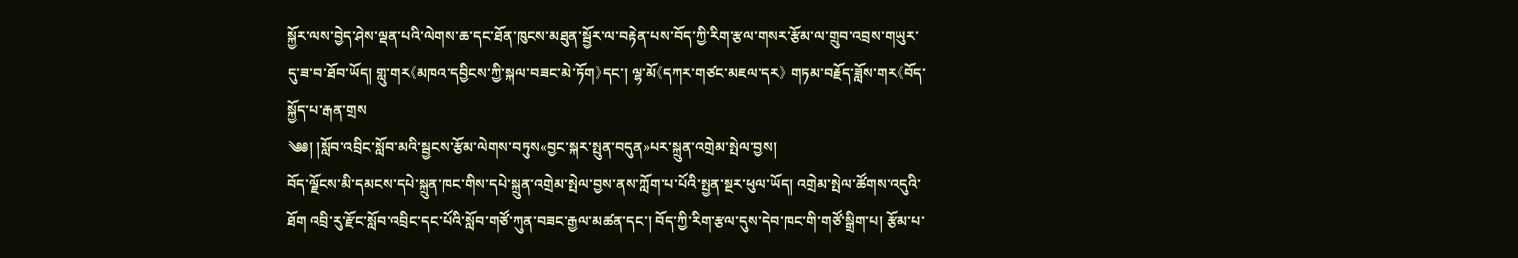སྐྱོར་ལས་བྱེད་ཤེས་ལྡན་པའི་ལེགས་ཆ་དང་ཐོན་ཁུངས་མཐུན་སྦྱོར་ལ་བརྟེན་པས་བོད་ཀྱི་རིག་རྩལ་གསར་རྩོམ་ལ་གྲུབ་འབྲས་གཡུར་དུ་ཟ་བ་ཐོབ་ཡོད། གླུ་གར《མཁའ་དབྱིངས་ཀྱི་སྐལ་བཟང་མེ་ཏོག》དང་། ལྷ་མོ《དཀར་གཙང་མཇལ་དར》 གཏམ་བརྗོད་ཟློས་གར《བོད་སྐྱོད་པ་རྒན་གྲས
༄༅། །སློབ་འབྲིང་སློབ་མའི་སྦྱངས་རྩོམ་ལེགས་བཏུས«བྱང་སྐར་སྤུན་བདུན»པར་སྐྲུན་འགྲེམ་སྤེལ་བྱས།
བོད་ལྗོངས་མི་དམངས་དཔེ་སྐྲུན་ཁང་གིས་དཔེ་སྐྲུན་འགྲེམ་སྤེལ་བྱས་ནས་ཀློག་པ་པོའི་སྤྱན་སྔར་ཕུལ་ཡོད། འགྲེམ་སྤེལ་ཚོགས་འདུའི་ཐོག འབྲི་རུ་རྫོང་སློབ་འབྲིང་དང་པོའི་སློབ་གཙོ་ཀུན་བཟང་རྒྱལ་མཚན་དང་། བོད་ཀྱི་རིག་རྩལ་དུས་དེབ་ཁང་གི་གཙོ་སྒྲིག་པ། རྩོམ་པ་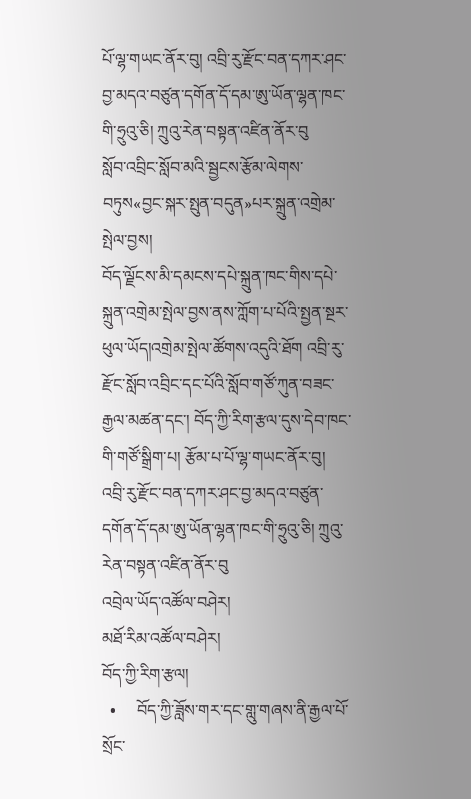པོ་ལྷ་གཡང་ནོར་བུ། འབྲི་རུ་རྫོང་བན་དཀར་ཤང་བྱ་མདའ་བཙུན་དགོན་དོ་དམ་ཨུ་ཡོན་ལྷན་ཁང་གི་ཧྲུའུ་ཅི། ཀྲུའུ་རེན་བསྟན་འཛིན་ནོར་བུ
སློབ་འབྲིང་སློབ་མའི་སྦྱངས་རྩོམ་ལེགས་བཏུས«བྱང་སྐར་སྤུན་བདུན»པར་སྐྲུན་འགྲེམ་སྤེལ་བྱས།
བོད་ལྗོངས་མི་དམངས་དཔེ་སྐྲུན་ཁང་གིས་དཔེ་སྐྲུན་འགྲེམ་སྤེལ་བྱས་ནས་ཀློག་པ་པོའི་སྤྱན་སྔར་ཕུལ་ཡོད།འགྲེམ་སྤེལ་ཚོགས་འདུའི་ཐོག འབྲི་རུ་རྫོང་སློབ་འབྲིང་དང་པོའི་སློབ་གཙོ་ཀུན་བཟང་རྒྱལ་མཚན་དང་། བོད་ཀྱི་རིག་རྩལ་དུས་དེབ་ཁང་གི་གཙོ་སྒྲིག་པ། རྩོམ་པ་པོ་ལྷ་གཡང་ནོར་བུ། འབྲི་རུ་རྫོང་བན་དཀར་ཤང་བྱ་མདའ་བཙུན་དགོན་དོ་དམ་ཨུ་ཡོན་ལྷན་ཁང་གི་ཧྲུའུ་ཅི། ཀྲུའུ་རེན་བསྟན་འཛིན་ནོར་བུ
འབྲེལ་ཡོད་འཚོལ་བཤེར།
མཐོ་རིམ་འཚོལ་བཤེར།
བོད་ཀྱི་རིག་རྩལ།
  •     བོད་ཀྱི་ཟློས་གར་དང་གླུ་གཞས་ནི་རྒྱལ་པོ་སྲོང་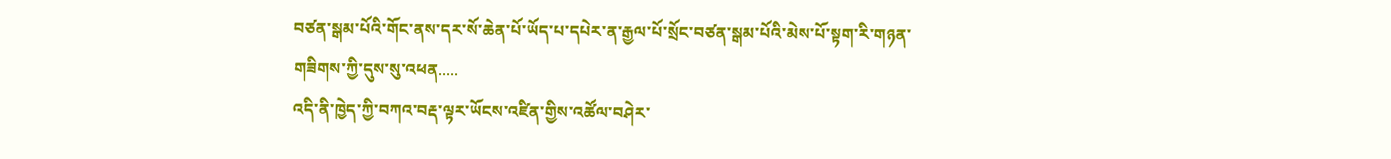བཙན་སྒམ་པོའི་གོང་ནས་དར་སོ་ཆེན་པོ་ཡོད་པ་དཔེར་ན་རྒྱལ་པོ་སྲོང་བཙན་སྒམ་པོའི་མེས་པོ་སྟག་རི་གཉན་གཟིགས་ཀྱི་དུས་སུ་འཕན.....
འདི་ནི་ཁྱེད་ཀྱི་བཀའ་བརྡ་ལྟར་ཡོངས་འཛིན་གྱིས་འཚོལ་བཤེར་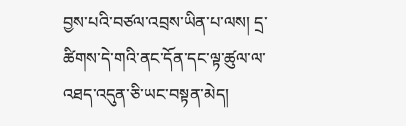བྱས་པའི་བཙལ་འབྲས་ཡིན་པ་ལས། དྲ་ཚིགས་དེ་གའི་ནང་དོན་དང་ལྟ་ཚུལ་ལ་འཐད་འདུན་ཅི་ཡང་བསྟན་མེད།